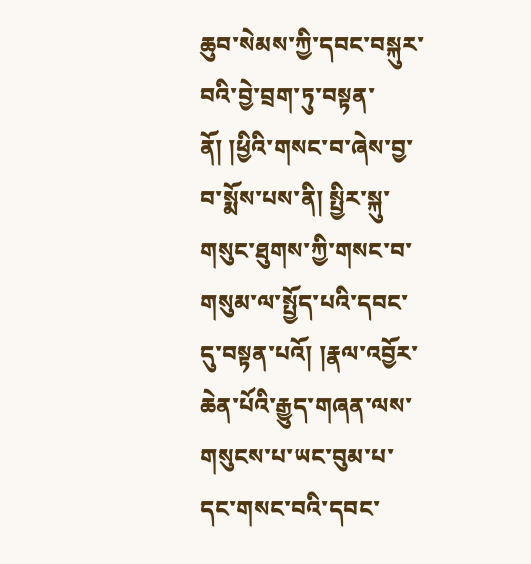ཆུབ་སེམས་ཀྱི་དབང་བསྐུར་བའི་བྱེ་བྲག་ཏུ་བསྟན་ནོ། །ཕྱིའི་གསང་བ་ཞེས་བྱ་བ་སྨོས་པས་ནི། སྤྱིར་སྐུ་གསུང་ཐུགས་ཀྱི་གསང་བ་གསུམ་ལ་སྤྱོད་པའི་དབང་དུ་བསྟན་པའོ། །རྣལ་འབྱོར་ཆེན་པོའི་རྒྱུད་གཞན་ལས་གསུངས་པ་ཡང་བུམ་པ་དང་གསང་བའི་དབང་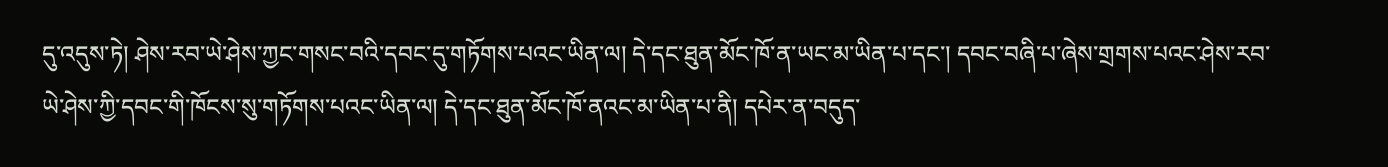དུ་འདུས་ཏེ། ཤེས་རབ་ཡེ་ཤེས་ཀྱང་གསང་བའི་དབང་དུ་གཏོགས་པའང་ཡིན་ལ། དེ་དང་ཐུན་མོང་ཁོ་ན་ཡང་མ་ཡིན་པ་དང་། དབང་བཞི་པ་ཞེས་གྲགས་པའང་ཤེས་རབ་ཡེ་ཤེས་ཀྱི་དབང་གི་ཁོངས་སུ་གཏོགས་པའང་ཡིན་ལ། དེ་དང་ཐུན་མོང་ཁོ་ནའང་མ་ཡིན་པ་ནི། དཔེར་ན་བདུད་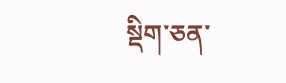སྡིག་ཅན་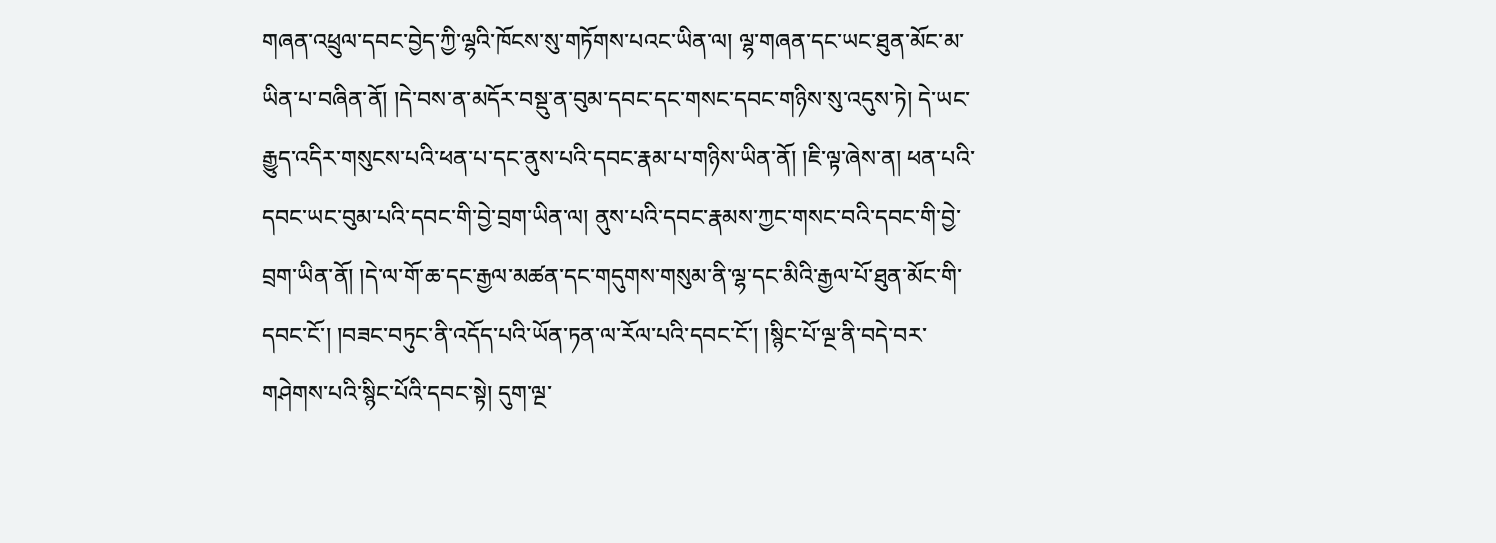གཞན་འཕྲུལ་དབང་བྱེད་ཀྱི་ལྷའི་ཁོངས་སུ་གཏོགས་པའང་ཡིན་ལ། ལྷ་གཞན་དང་ཡང་ཐུན་མོང་མ་ཡིན་པ་བཞིན་ནོ། །དེ་བས་ན་མདོར་བསྡུ་ན་བུམ་དབང་དང་གསང་དབང་གཉིས་སུ་འདུས་ཏེ། དེ་ཡང་རྒྱུད་འདིར་གསུངས་པའི་ཕན་པ་དང་ནུས་པའི་དབང་རྣམ་པ་གཉིས་ཡིན་ནོ། །ཇི་ལྟ་ཞེས་ན། ཕན་པའི་དབང་ཡང་བུམ་པའི་དབང་གི་བྱེ་བྲག་ཡིན་ལ། ནུས་པའི་དབང་རྣམས་ཀྱང་གསང་བའི་དབང་གི་བྱེ་བྲག་ཡིན་ནོ། །དེ་ལ་གོ་ཆ་དང་རྒྱལ་མཚན་དང་གདུགས་གསུམ་ནི་ལྷ་དང་མིའི་རྒྱལ་པོ་ཐུན་མོང་གི་དབང་ངོ་། །བཟང་བཏུང་ནི་འདོད་པའི་ཡོན་ཏན་ལ་རོལ་པའི་དབང་ངོ་། །སྙིང་པོ་ལྔ་ནི་བདེ་བར་གཤེགས་པའི་སྙིང་པོའི་དབང་སྟེ། དུག་ལྔ་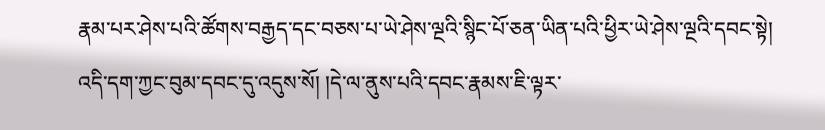རྣམ་པར་ཤེས་པའི་ཚོགས་བརྒྱད་དང་བཅས་པ་ཡེ་ཤེས་ལྔའི་སྙིང་པོ་ཅན་ཡིན་པའི་ཕྱིར་ཡེ་ཤེས་ལྔའི་དབང་སྟེ། འདི་དག་ཀྱང་བུམ་དབང་དུ་འདུས་སོ། །དེ་ལ་ནུས་པའི་དབང་རྣམས་ཇི་ལྟར་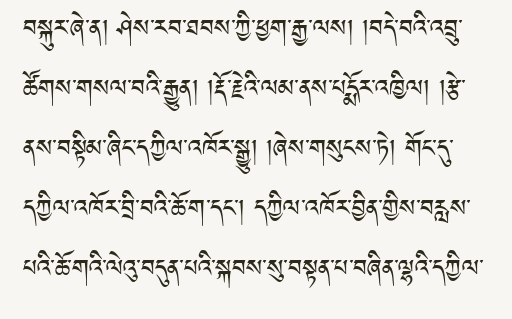བསྐུར་ཞེ་ན། ཤེས་རབ་ཐབས་ཀྱི་ཕྱག་རྒྱ་ལས། །བདེ་བའི་འབྲུ་ཚོགས་གསལ་བའི་རྒྱུན། །རྡོ་རྗེའི་ལམ་ནས་པདྨོར་འཁྱིལ། །རྩེ་ནས་བསྟིམ་ཞིང་དཀྱིལ་འཁོར་སྒྱུ། །ཞེས་གསུངས་ཏེ། གོང་དུ་དཀྱིལ་འཁོར་བྲི་བའི་ཆོ་ག་དང་། དཀྱིལ་འཁོར་བྱིན་གྱིས་བརླས་པའི་ཆོ་གའི་ལེའུ་བདུན་པའི་སྐབས་སུ་བསྟན་པ་བཞིན་ལྷའི་དཀྱིལ་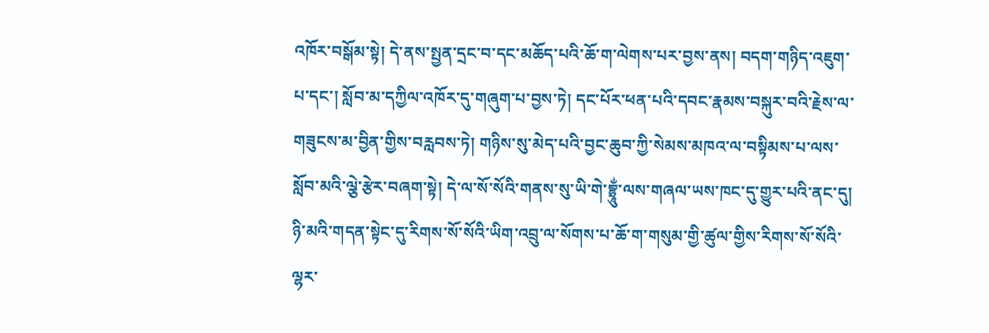འཁོར་བསྒོམ་སྟེ། དེ་ནས་སྤྱན་དྲང་བ་དང་མཆོད་པའི་ཆོ་ག་ལེགས་པར་བྱས་ནས། བདག་གཉིད་འཇུག་པ་དང་། སློབ་མ་དཀྱིལ་འཁོར་དུ་གཞུག་པ་བྱས་ཏེ། དང་པོར་ཕན་པའི་དབང་རྣམས་བསྐུར་བའི་རྗེས་ལ་གཟུངས་མ་བྱིན་གྱིས་བརླབས་ཏེ། གཉིས་སུ་མེད་པའི་བྱང་ཆུབ་ཀྱི་སེམས་མཁའ་ལ་བསྟིམས་པ་ལས་སློབ་མའི་ལྕེ་རྩེར་བཞག་སྟེ། དེ་ལ་སོ་སོའི་གནས་སུ་ཡི་གེ་བྷྲཱུྂ་ལས་གཞལ་ཡས་ཁང་དུ་གྱུར་པའི་ནང་དུ། ཉི་མའི་གདན་སྟེང་དུ་རིགས་སོ་སོའི་ཡིག་འབྲུ་ལ་སོགས་པ་ཆོ་ག་གསུམ་གྱི་ཚུལ་གྱིས་རིགས་སོ་སོའི་ལྷར་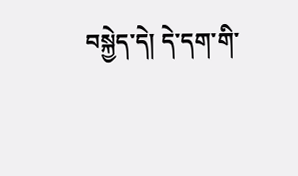བསྐྱེད་དེ། དེ་དག་གི་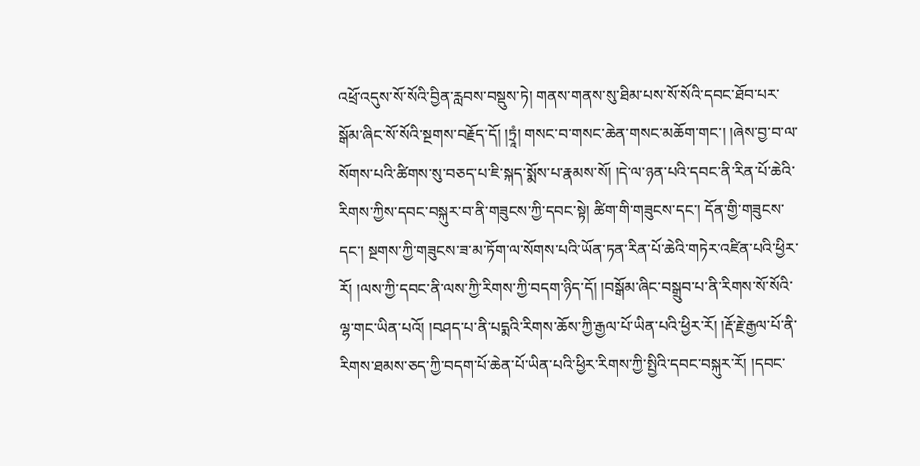འཕྲོ་འདུས་སོ་སོའི་བྱིན་རླབས་བསྡུས་ཏེ། གནས་གནས་སུ་ཐིམ་པས་སོ་སོའི་དབང་ཐོབ་པར་སྒོམ་ཞིང་སོ་སོའི་སྔགས་བརྗོད་དོ། །ཏྲཱཾ། གསང་བ་གསང་ཆེན་གསང་མཆོག་གང་། །ཞེས་བྱ་བ་ལ་སོགས་པའི་ཚིགས་སུ་བཅད་པ་ཇི་སྐད་སྨོས་པ་རྣམས་སོ། །དེ་ལ་ཉན་པའི་དབང་ནི་རིན་པོ་ཆེའི་རིགས་ཀྱིས་དབང་བསྐུར་བ་ནི་གཟུངས་ཀྱི་དབང་སྟེ། ཚིག་གི་གཟུངས་དང་། དོན་གྱི་གཟུངས་དང་། སྔགས་ཀྱི་གཟུངས་ཟ་མ་ཏོག་ལ་སོགས་པའི་ཡོན་ཏན་རིན་པོ་ཆེའི་གཏེར་འཛིན་པའི་ཕྱིར་རོ། །ལས་ཀྱི་དབང་ནི་ལས་ཀྱི་རིགས་ཀྱི་བདག་ཉིད་དོ། །བསྒོམ་ཞིང་བསྒྲུབ་པ་ནི་རིགས་སོ་སོའི་ལྷ་གང་ཡིན་པའོ། །བཤད་པ་ནི་པདྨའི་རིགས་ཆོས་ཀྱི་རྒྱལ་པོ་ཡིན་པའི་ཕྱིར་རོ། །རྡོ་རྗེ་རྒྱལ་པོ་ནི་རིགས་ཐམས་ཅད་ཀྱི་བདག་པོ་ཆེན་པོ་ཡིན་པའི་ཕྱིར་རིགས་ཀྱི་སྤྱིའི་དབང་བསྐུར་རོ། །དབང་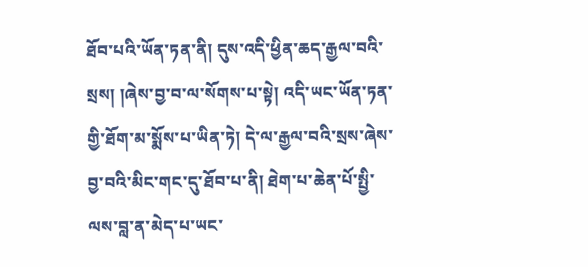ཐོབ་པའི་ཡོན་ཏན་ནི། དུས་འདི་ཕྱིན་ཆད་རྒྱལ་བའི་སྲས། །ཞེས་བྱ་བ་ལ་སོགས་པ་སྟེ། འདི་ཡང་ཡོན་ཏན་གྱི་ཐོག་མ་སྨོས་པ་ཡིན་ཏེ། དེ་ལ་རྒྱལ་བའི་སྲས་ཞེས་བྱ་བའི་མིང་གང་དུ་ཐོབ་པ་ནི། ཐེག་པ་ཆེན་པོ་སྤྱི་ལས་བླ་ན་མེད་པ་ཡང་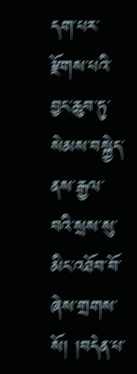དག་པར་རྫོགས་པའི་བྱང་ཆུབ་ཏུ་སེམས་བསྐྱེད་ནས་རྒྱལ་བའི་སྲས་སུ་མིང་འཐོབ་བོ་ཞེས་གྲགས་སོ། །བདེན་པ་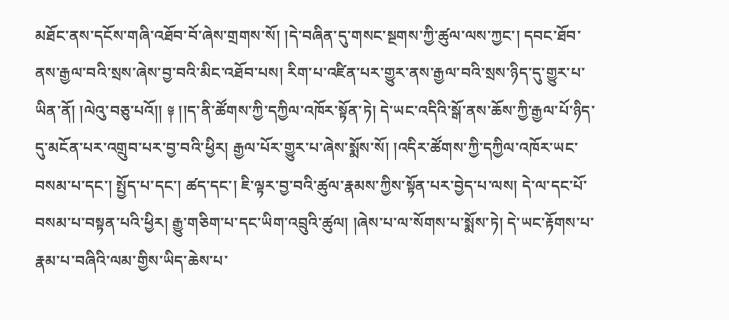མཐོང་ནས་དངོས་གཞི་འཐོབ་བོ་ཞེས་གྲགས་སོ། །དེ་བཞིན་དུ་གསང་སྔགས་ཀྱི་ཚུལ་ལས་ཀྱང་། དབང་ཐོབ་ནས་རྒྱལ་བའི་སྲས་ཞེས་བྱ་བའི་མིང་འཐོབ་པས། རིག་པ་འཛིན་པར་གྱུར་ནས་རྒྱལ་བའི་སྲས་ཉིད་དུ་གྱུར་པ་ཡིན་ནོ། །ལེའུ་བཅུ་པའོ།། ༈ །།ད་ནི་ཚོགས་ཀྱི་དཀྱིལ་འཁོར་སྟོན་ཏེ། དེ་ཡང་འདིའི་སྒོ་ནས་ཆོས་ཀྱི་རྒྱལ་པོ་ཉིད་དུ་མངོན་པར་འགྲུབ་པར་བྱ་བའི་ཕྱིར། རྒྱལ་པོར་གྱུར་པ་ཞེས་སྨོས་སོ། །འདིར་ཚོགས་ཀྱི་དཀྱིལ་འཁོར་ཡང་བསམ་པ་དང་། སྤྱོད་པ་དང་། ཚད་དང་། ཇི་ལྟར་བྱ་བའི་ཚུལ་རྣམས་ཀྱིས་སྟོན་པར་བྱེད་པ་ལས། དེ་ལ་དང་པོ་བསམ་པ་བསྟན་པའི་ཕྱིར། རྒྱུ་གཅིག་པ་དང་ཡིག་འབྲུའི་ཚུལ། །ཞེས་པ་ལ་སོགས་པ་སྨོས་ཏེ། དེ་ཡང་རྟོགས་པ་རྣམ་པ་བཞིའི་ལམ་གྱིས་ཡིད་ཆེས་པ་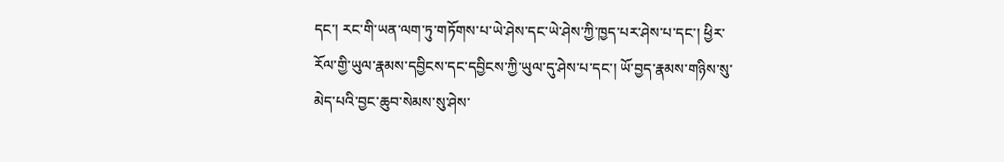དང་། རང་གི་ཡན་ལག་ཏུ་གཏོགས་པ་ཡེ་ཤེས་དང་ཡེ་ཤེས་ཀྱི་ཁྱད་པར་ཤེས་པ་དང་། ཕྱིར་རོལ་གྱི་ཡུལ་རྣམས་དབྱིངས་དང་དབྱིངས་ཀྱི་ཡུལ་དུ་ཤེས་པ་དང་། ཡོ་བྱད་རྣམས་གཉིས་སུ་མེད་པའི་བྱང་ཆུབ་སེམས་སུ་ཤེས་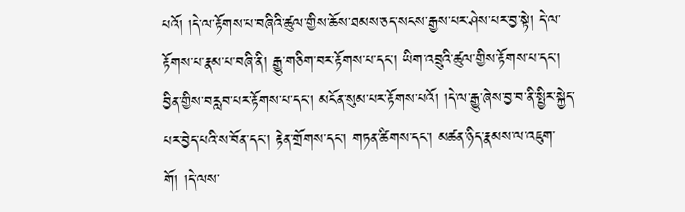པའོ། །དེ་ལ་རྟོགས་པ་བཞིའི་ཚུལ་གྱིས་ཆོས་ཐམས་ཅད་སངས་རྒྱས་པར་ཤེས་པར་བྱ་སྟེ། དེ་ལ་རྟོགས་པ་རྣམ་པ་བཞི་ནི། རྒྱུ་གཅིག་བར་རྟོགས་པ་དང་། ཡིག་འབྲུའི་ཚུལ་གྱིས་རྟོགས་པ་དང་། བྱིན་གྱིས་བརླབ་པར་རྟོགས་པ་དང་། མངོན་སུམ་པར་རྟོགས་པའོ། །དེ་ལ་རྒྱུ་ཞེས་བྱ་བ་ནི་སྤྱིར་སྐྱེད་པར་བྱེད་པའི་ས་བོན་དང་། རྟེན་གྲོགས་དང་། གཏན་ཚིགས་དང་། མཚན་ཉིད་རྣམས་ལ་འཇུག་གོ། །དེ་ལས་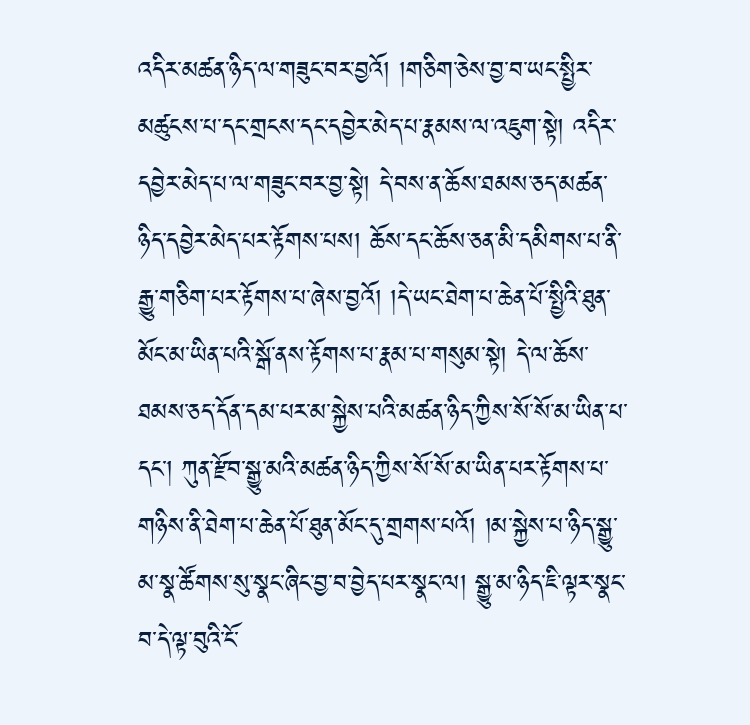འདིར་མཚན་ཉིད་ལ་གཟུང་བར་བྱའོ། །གཅིག་ཅེས་བྱ་བ་ཡང་སྤྱིར་མཚུངས་པ་དང་གྲངས་དང་དབྱེར་མེད་པ་རྣམས་ལ་འཇུག་སྟེ། འདིར་དབྱེར་མེད་པ་ལ་གཟུང་བར་བྱ་སྟེ། དེ་བས་ན་ཆོས་ཐམས་ཅད་མཚན་ཉིད་དབྱེར་མེད་པར་རྟོགས་པས། ཆོས་དང་ཆོས་ཅན་མི་དམིགས་པ་ནི་རྒྱུ་གཅིག་པར་རྟོགས་པ་ཞེས་བྱའོ། །དེ་ཡང་ཐེག་པ་ཆེན་པོ་སྤྱིའི་ཐུན་མོང་མ་ཡིན་པའི་སྒོ་ནས་རྟོགས་པ་རྣམ་པ་གསུམ་སྟེ། དེ་ལ་ཆོས་ཐམས་ཅད་དོན་དམ་པར་མ་སྐྱེས་པའི་མཚན་ཉིད་ཀྱིས་སོ་སོ་མ་ཡིན་པ་དང་། ཀུན་རྫོབ་སྒྱུ་མའི་མཚན་ཉིད་ཀྱིས་སོ་སོ་མ་ཡིན་པར་རྟོགས་པ་གཉིས་ནི་ཐེག་པ་ཆེན་པོ་ཐུན་མོང་དུ་གྲགས་པའོ། །མ་སྐྱེས་པ་ཉིད་སྒྱུ་མ་སྣ་ཚོགས་སུ་སྣང་ཞིང་བྱ་བ་བྱེད་པར་སྣང་ལ། སྒྱུ་མ་ཉིད་ཇི་ལྟར་སྣང་བ་དེ་ལྟ་བུའི་ངོ་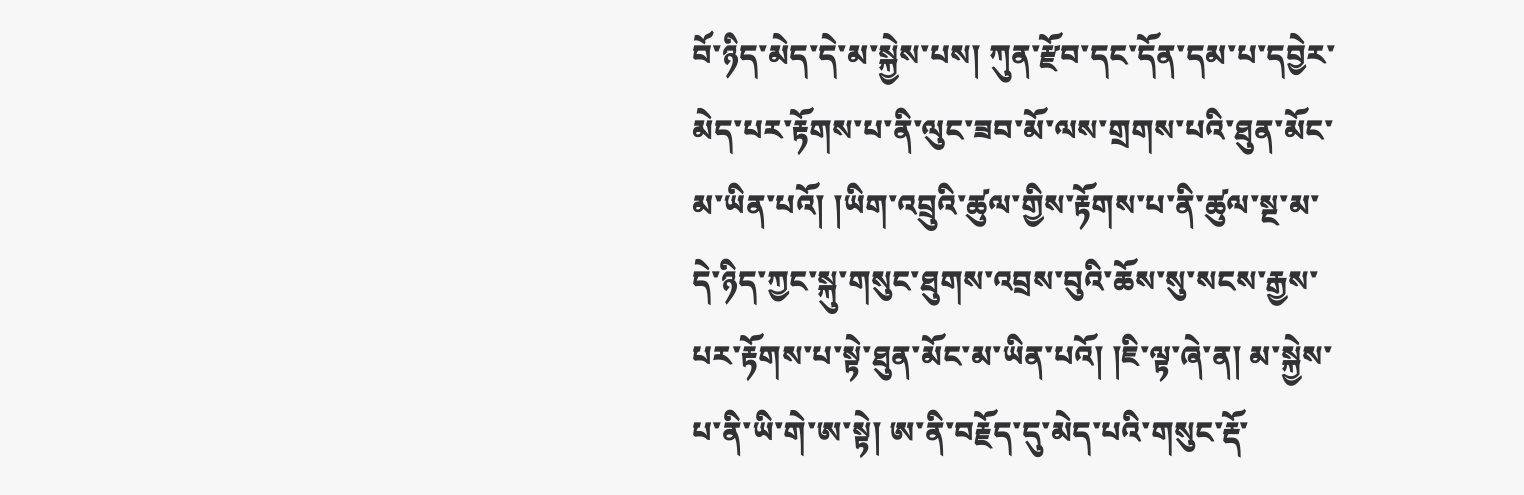བོ་ཉིད་མེད་དེ་མ་སྐྱེས་པས། ཀུན་རྫོབ་དང་དོན་དམ་པ་དབྱེར་མེད་པར་རྟོགས་པ་ནི་ལུང་ཟབ་མོ་ལས་གྲགས་པའི་ཐུན་མོང་མ་ཡིན་པའོ། །ཡིག་འབྲུའི་ཚུལ་གྱིས་རྟོགས་པ་ནི་ཚུལ་སྔ་མ་དེ་ཉིད་ཀྱང་སྐུ་གསུང་ཐུགས་འབྲས་བུའི་ཆོས་སུ་སངས་རྒྱས་པར་རྟོགས་པ་སྟེ་ཐུན་མོང་མ་ཡིན་པའོ། །ཇི་ལྟ་ཞེ་ན། མ་སྐྱེས་པ་ནི་ཡི་གེ་ཨ་སྟེ། ཨ་ནི་བརྗོད་དུ་མེད་པའི་གསུང་རྡོ་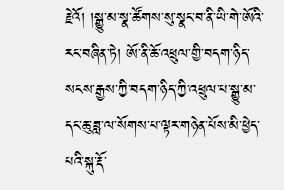རྗེའོ། །སྒྱུ་མ་སྣ་ཚོགས་སུ་སྣང་བ་ནི་ཡི་གེ་ཨོའི་རང་བཞིན་ཏེ། ཨོ་ནི་ཆོ་འཕྲུལ་གྱི་བདག་ཉིད་སངས་རྒྱས་ཀྱི་བདག་ཉིད་ཀྱི་འཕྲུལ་པ་སྒྱུ་མ་དང་ཆུ་ཟླ་ལ་སོགས་པ་ལྟར་གཉེན་པོས་མི་ཕྱེད་པའི་སྐུ་རྡོ་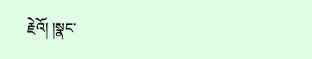རྗེའོ། །སྣང་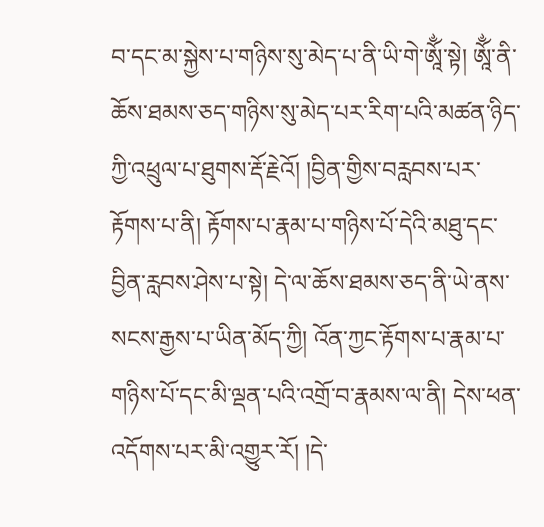བ་དང་མ་སྐྱེས་པ་གཉིས་སུ་མེད་པ་ནི་ཡི་གེ་ཨཱོྂ་སྟེ། ཨཱོྂ་ནི་ཆོས་ཐམས་ཅད་གཉིས་སུ་མེད་པར་རིག་པའི་མཚན་ཉིད་ཀྱི་འཕྲུལ་པ་ཐུགས་རྡོ་རྗེའོ། །བྱིན་གྱིས་བརླབས་པར་རྟོགས་པ་ནི། རྟོགས་པ་རྣམ་པ་གཉིས་པོ་དེའི་མཐུ་དང་བྱིན་རླབས་ཤེས་པ་སྟེ། དེ་ལ་ཆོས་ཐམས་ཅད་ནི་ཡེ་ནས་སངས་རྒྱས་པ་ཡིན་མོད་ཀྱི། འོན་ཀྱང་རྟོགས་པ་རྣམ་པ་གཉིས་པོ་དང་མི་ལྡན་པའི་འགྲོ་བ་རྣམས་ལ་ནི། དེས་ཕན་འདོགས་པར་མི་འགྱུར་རོ། །དེ་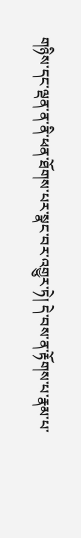གཉིས་དང་ལྡན་ན་ནི་ཕན་ཐོགས་པར་སྣང་བར་འགྱུར་ཏེ། དེ་བས་ན་རྟོགས་པ་རྣམ་པ་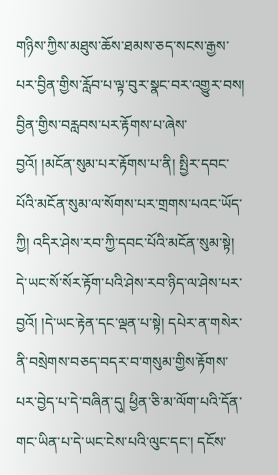གཉིས་ཀྱིས་མཐུས་ཆོས་ཐམས་ཅད་སངས་རྒྱས་པར་བྱིན་གྱིས་རློབ་པ་ལྟ་བུར་སྣང་བར་འགྱུར་བས། བྱིན་གྱིས་བརླབས་པར་རྟོགས་པ་ཞེས་བྱའོ། །མངོན་སུམ་པར་རྟོགས་པ་ནི། སྤྱིར་དབང་པོའི་མངོན་སུམ་ལ་སོགས་པར་གྲགས་པའང་ཡོད་ཀྱི། འདིར་ཤེས་རབ་ཀྱི་དབང་པོའི་མངོན་སུམ་སྟེ། དེ་ཡང་སོ་སོར་རྟོག་པའི་ཤེས་རབ་ཉིད་ལ་ཤེས་པར་བྱའོ། །དེ་ཡང་རྟེན་དང་ལྡན་པ་སྟེ། དཔེར་ན་གསེར་ནི་བསྲེགས་བཅད་བདར་བ་གསུམ་གྱིས་རྟོགས་པར་བྱེད་པ་དེ་བཞིན་དུ། ཕྱིན་ཅི་མ་ལོག་པའི་དོན་གང་ཡིན་པ་དེ་ཡང་ངེས་པའི་ལུང་དང་། དངོས་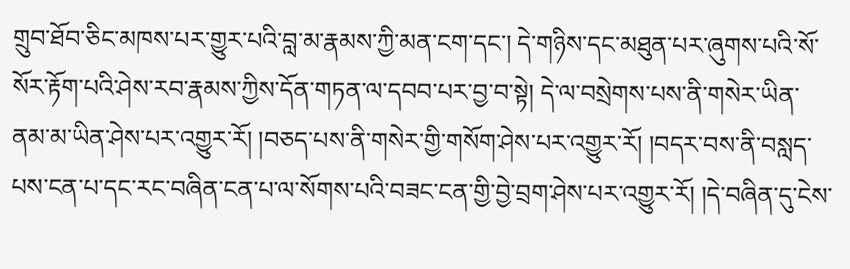གྲུབ་ཐོབ་ཅིང་མཁས་པར་གྱུར་པའི་བླ་མ་རྣམས་ཀྱི་མན་ངག་དང་། དེ་གཉིས་དང་མཐུན་པར་ཞུགས་པའི་སོ་སོར་རྟོག་པའི་ཤེས་རབ་རྣམས་ཀྱིས་དོན་གཏན་ལ་དབབ་པར་བྱ་བ་སྟེ། དེ་ལ་བསྲེགས་པས་ནི་གསེར་ཡིན་ནམ་མ་ཡིན་ཤེས་པར་འགྱུར་རོ། །བཅད་པས་ནི་གསེར་གྱི་གསོག་ཤེས་པར་འགྱུར་རོ། །བདར་བས་ནི་བསླད་པས་ངན་པ་དང་རང་བཞིན་ངན་པ་ལ་སོགས་པའི་བཟང་ངན་གྱི་བྱེ་བྲག་ཤེས་པར་འགྱུར་རོ། །དེ་བཞིན་དུ་ངེས་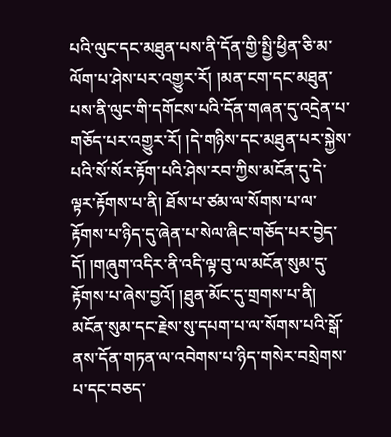པའི་ལུང་དང་མཐུན་པས་ནི་དོན་གྱི་སྤྱི་ཕྱིན་ཅི་མ་ལོག་པ་ཤེས་པར་འགྱུར་རོ། །མན་ངག་དང་མཐུན་པས་ནི་ལུང་གི་དགོངས་པའི་དོན་གཞན་དུ་འདྲེན་པ་གཅོད་པར་འགྱུར་རོ། །དེ་གཉིས་དང་མཐུན་པར་སྐྱེས་པའི་སོ་སོར་རྟོག་པའི་ཤེས་རབ་ཀྱིས་མངོན་དུ་དེ་ལྟར་རྟོགས་པ་ནི། ཐོས་པ་ཙམ་ལ་སོགས་པ་ལ་རྟོགས་པ་ཉིད་དུ་ཞེན་པ་སེལ་ཞིང་གཅོད་པར་བྱེད་དོ། །གཞུག་འདིར་ནི་འདི་ལྟ་བུ་ལ་མངོན་སུམ་དུ་རྟོགས་པ་ཞེས་བྱའོ། །ཐུན་མོང་དུ་གྲགས་པ་ནི། མངོན་སུམ་དང་རྗེས་སུ་དཔག་པ་ལ་སོགས་པའི་སྒོ་ནས་དོན་གཏན་ལ་འབེགས་པ་ཉིད་གསེར་བསྲེགས་པ་དང་བཅད་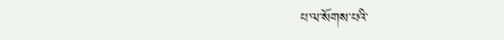པ་ལ་སོགས་པའི་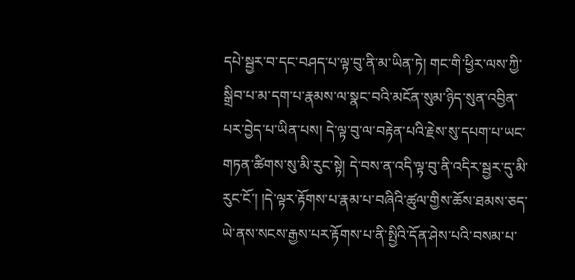དཔེ་སྦྱར་བ་དང་བཤད་པ་ལྟ་བུ་ནི་མ་ཡིན་ཏེ། གང་གི་ཕྱིར་ལས་ཀྱི་སྒྲིབ་པ་མ་དག་པ་རྣམས་ལ་སྣང་བའི་མངོན་སུམ་ཉིད་སུན་འབྱིན་པར་བྱེད་པ་ཡིན་པས། དེ་ལྟ་བུ་ལ་བརྟེན་པའི་རྗེས་སུ་དཔག་པ་ཡང་གཏན་ཚིགས་སུ་མི་རུང་སྟེ། དེ་བས་ན་འདི་ལྟ་བུ་ནི་འདིར་སྦྱར་དུ་མི་རུང་ངོ་། །དེ་ལྟར་རྟོགས་པ་རྣམ་པ་བཞིའི་ཚུལ་གྱིས་ཆོས་ཐམས་ཅད་ཡེ་ནས་སངས་རྒྱས་པར་རྟོགས་པ་ནི་སྤྱིའི་དོན་ཤེས་པའི་བསམ་པ་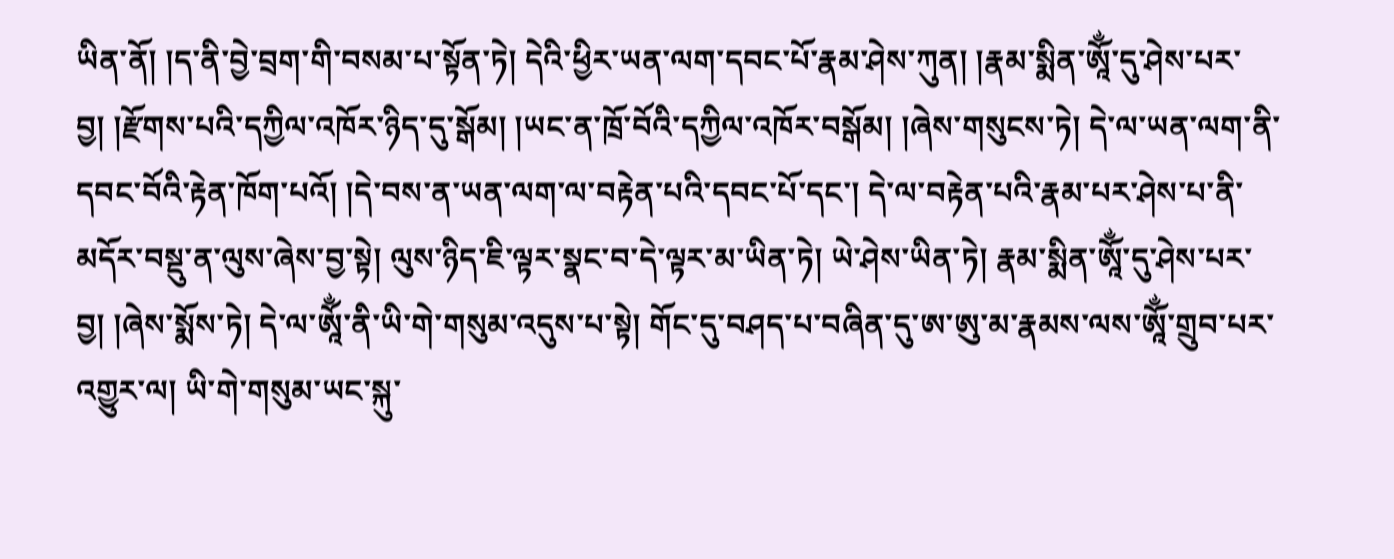ཡིན་ནོ། །ད་ནི་བྱེ་བྲག་གི་བསམ་པ་སྟོན་ཏེ། དེའི་ཕྱིར་ཡན་ལག་དབང་པོ་རྣམ་ཤེས་ཀུན། །རྣམ་སྨིན་ཨཱོྂ་དུ་ཤེས་པར་བྱ། །རྫོགས་པའི་དཀྱིལ་འཁོར་ཉིད་དུ་སྒོམ། །ཡང་ན་ཁྲོ་བོའི་དཀྱིལ་འཁོར་བསྒོམ། །ཞེས་གསུངས་ཏེ། དེ་ལ་ཡན་ལག་ནི་དབང་བོའི་རྟེན་ཁོག་པའོ། །དེ་བས་ན་ཡན་ལག་ལ་བརྟེན་པའི་དབང་པོ་དང་། དེ་ལ་བརྟེན་པའི་རྣམ་པར་ཤེས་པ་ནི་མདོར་བསྡུ་ན་ལུས་ཞེས་བྱ་སྟེ། ལུས་ཉིད་ཇི་ལྟར་སྣང་བ་དེ་ལྟར་མ་ཡིན་ཏེ། ཡེ་ཤེས་ཡིན་ཏེ། རྣམ་སྨིན་ཨཱོྂ་དུ་ཤེས་པར་བྱ། །ཞེས་སྨོས་ཏེ། དེ་ལ་ཨཱོྂ་ནི་ཡི་གེ་གསུམ་འདུས་པ་སྟེ། གོང་དུ་བཤད་པ་བཞིན་དུ་ཨ་ཨུ་མ་རྣམས་ལས་ཨཱོྂ་གྲུབ་པར་འགྱུར་ལ། ཡི་གེ་གསུམ་ཡང་སྐུ་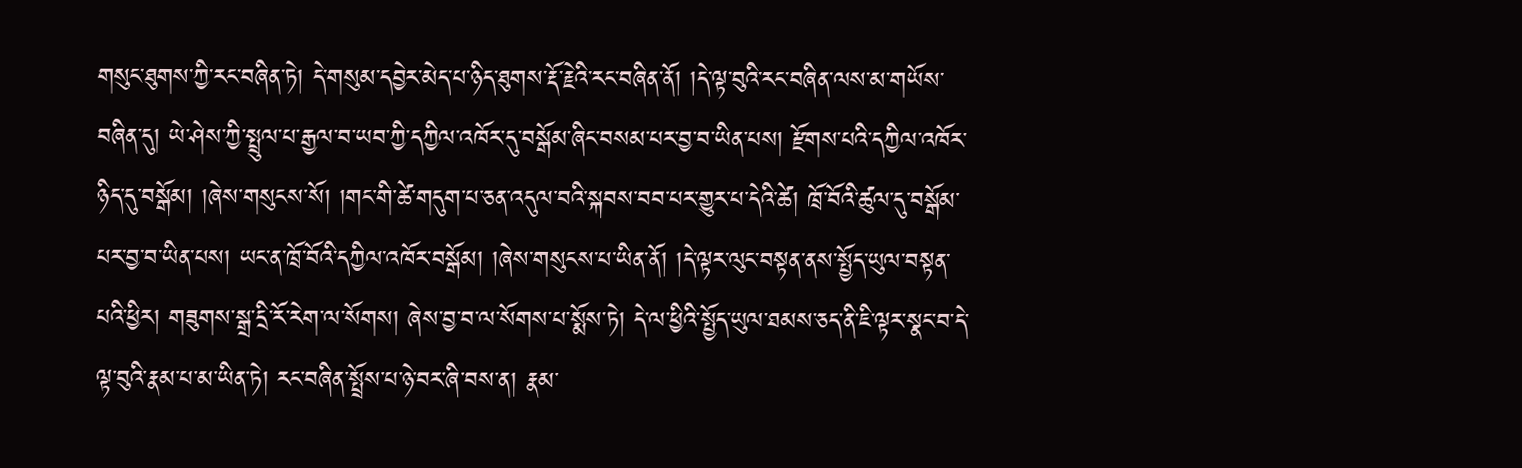གསུང་ཐུགས་ཀྱི་རང་བཞིན་ཏེ། དེ་གསུམ་དབྱེར་མེད་པ་ཉིད་ཐུགས་རྡོ་རྗེའི་རང་བཞིན་ནོ། །དེ་ལྟ་བུའི་རང་བཞིན་ལས་མ་གཡོས་བཞིན་དུ། ཡེ་ཤེས་ཀྱི་སྤྲུལ་པ་རྒྱལ་བ་ཡབ་ཀྱི་དཀྱིལ་འཁོར་དུ་བསྒོམ་ཞིང་བསམ་པར་བྱ་བ་ཡིན་པས། རྫོགས་པའི་དཀྱིལ་འཁོར་ཉིད་དུ་བསྒོམ། །ཞེས་གསུངས་སོ། །གང་གི་ཚེ་གདུག་པ་ཅན་འདུལ་བའི་སྐབས་བབ་པར་གྱུར་པ་དེའི་ཚེ། ཁྲོ་བོའི་ཚུལ་དུ་བསྒོམ་པར་བྱ་བ་ཡིན་པས། ཡང་ན་ཁྲོ་བོའི་དཀྱིལ་འཁོར་བསྒོམ། །ཞེས་གསུངས་པ་ཡིན་ནོ། །དེ་ལྟར་ལུང་བསྟན་ནས་སྤྱོད་ཡུལ་བསྟན་པའི་ཕྱིར། གཟུགས་སྒྲ་དྲི་རོ་རེག་ལ་སོགས། ཞེས་བྱ་བ་ལ་སོགས་པ་སྨོས་ཏེ། དེ་ལ་ཕྱིའི་སྤྱོད་ཡུལ་ཐམས་ཅད་ནི་ཇི་ལྟར་སྣང་བ་དེ་ལྟ་བུའི་རྣམ་པ་མ་ཡིན་ཏེ། རང་བཞིན་སྤྲོས་པ་ཉེ་བར་ཞི་བས་ན། རྣམ་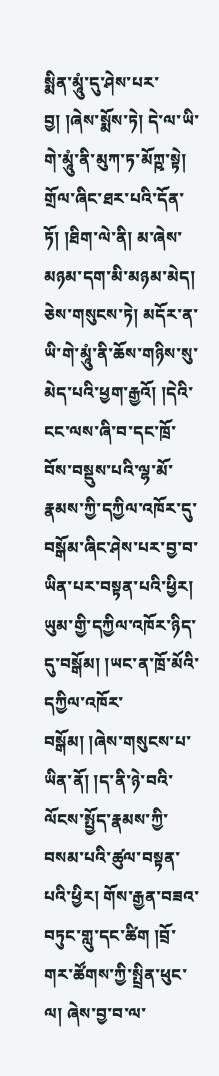སྨིན་མཱུཾ་དུ་ཤེས་པར་བྱ། །ཞེས་སྨོས་ཏེ། དེ་ལ་ཡི་གེ་མཱུཾ་ནི་མུཀ་ཏ་མོཀྵ་སྟེ། གྲོལ་ཞིང་ཐར་པའི་དོན་ཏོ། །ཐིག་ལེ་ནི། མ་ཞེས་མཉམ་དག་མི་མཉམ་མེད། ཅེས་གསུངས་ཏེ། མདོར་ན་ཡི་གེ་མཱུཾ་ནི་ཆོས་གཉིས་སུ་མེད་པའི་ཕྱག་རྒྱའོ། །དེའི་ངང་ལས་ཞི་བ་དང་ཁྲོ་བོས་བསྡུས་པའི་ལྷ་མོ་རྣམས་ཀྱི་དཀྱིལ་འཁོར་དུ་བསྒོམ་ཞིང་ཤེས་པར་བྱ་བ་ཡིན་པར་བསྟན་པའི་ཕྱིར། ཡུམ་གྱི་དཀྱིལ་འཁོར་ཉིད་དུ་བསྒོམ། །ཡང་ན་ཁྲོ་མོའི་དཀྱིལ་འཁོར་བསྒོམ། །ཞེས་གསུངས་པ་ཡིན་ནོ། །ད་ནི་ཉེ་བའི་ལོངས་སྤྱོད་རྣམས་ཀྱི་བསམ་པའི་ཚུལ་བསྟན་པའི་ཕྱིར། གོས་རྒྱན་བཟའ་བཏུང་གླུ་དང་ཚིག །བྲོ་གར་ཚོགས་ཀྱི་སྤྲིན་ཕུང་ལ། ཞེས་བྱ་བ་ལ་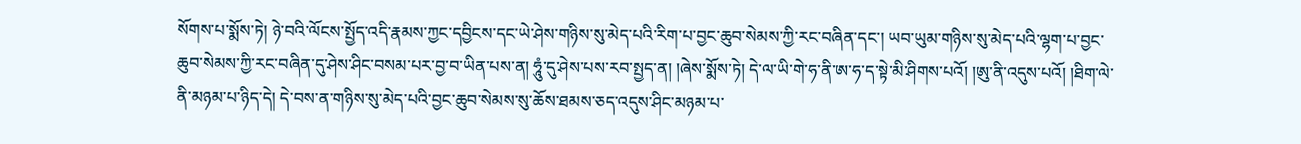སོགས་པ་སྨོས་ཏེ། ཉེ་བའི་ལོངས་སྤྱོད་འདི་རྣམས་ཀྱང་དབྱིངས་དང་ཡེ་ཤེས་གཉིས་སུ་མེད་པའི་རིག་པ་བྱང་ཆུབ་སེམས་ཀྱི་རང་བཞིན་དང་། ཡབ་ཡུམ་གཉིས་སུ་མེད་པའི་ལྷག་པ་བྱང་ཆུབ་སེམས་ཀྱི་རང་བཞིན་དུ་ཤེས་ཤིང་བསམ་པར་བྱ་བ་ཡིན་པས་ན། ཧཱུཾ་དུ་ཤེས་པས་རབ་སྤྱད་ན། །ཞེས་སྨོས་ཏེ། དེ་ལ་ཡི་གེ་ཧ་ནི་ཨ་ཧ་ད་སྟེ་མི་ཤིགས་པའོ། །ཨུ་ནི་འདུས་པའོ། །ཐིག་ལེ་ནི་མཉམ་པ་ཉིད་དེ། དེ་བས་ན་གཉིས་སུ་མེད་པའི་བྱང་ཆུབ་སེམས་སུ་ཆོས་ཐམས་ཅད་འདུས་ཤིང་མཉམ་པ་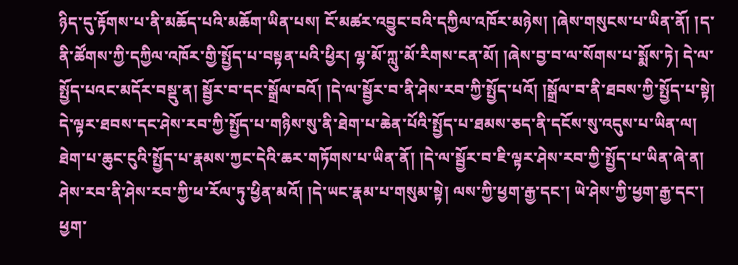ཉིད་དུ་རྟོགས་པ་ནི་མཆོད་པའི་མཆོག་ཡིན་པས། ངོ་མཚར་འབྱུང་བའི་དཀྱིལ་འཁོར་མཉེས། །ཞེས་གསུངས་པ་ཡིན་ནོ། །ད་ནི་ཚོགས་ཀྱི་དཀྱིལ་འཁོར་གྱི་སྤྱོད་པ་བསྟན་པའི་ཕྱིར། ལྷ་མོ་ཀླུ་མོ་རིགས་ངན་མོ། །ཞེས་བྱ་བ་ལ་སོགས་པ་སྨོས་ཏེ། དེ་ལ་སྤྱོད་པའང་མདོར་བསྡུ་ན། སྦྱོར་བ་དང་སྒྲོལ་བའོ། །དེ་ལ་སྦྱོར་བ་ནི་ཤེས་རབ་ཀྱི་སྤྱོད་པའོ། །སྒྲོལ་བ་ནི་ཐབས་ཀྱི་སྤྱོད་པ་སྟེ། དེ་ལྟར་ཐབས་དང་ཤེས་རབ་ཀྱི་སྤྱོད་པ་གཉིས་སུ་ནི་ཐེག་པ་ཆེན་པོའི་སྤྱོད་པ་ཐམས་ཅད་ནི་དངོས་སུ་འདུས་པ་ཡིན་ལ། ཐེག་པ་ཆུང་ངུའི་སྤྱོད་པ་རྣམས་ཀྱང་དེའི་ཆར་གཏོགས་པ་ཡིན་ནོ། །དེ་ལ་སྦྱོར་བ་ཇི་ལྟར་ཤེས་རབ་ཀྱི་སྤྱོད་པ་ཡིན་ཞེ་ན། ཤེས་རབ་ནི་ཤེས་རབ་ཀྱི་ཕ་རོལ་ཏུ་ཕྱིན་མའོ། །དེ་ཡང་རྣམ་པ་གསུམ་སྟེ། ལས་ཀྱི་ཕྱག་རྒྱ་དང་། ཡེ་ཤེས་ཀྱི་ཕྱག་རྒྱ་དང་། ཕྱག་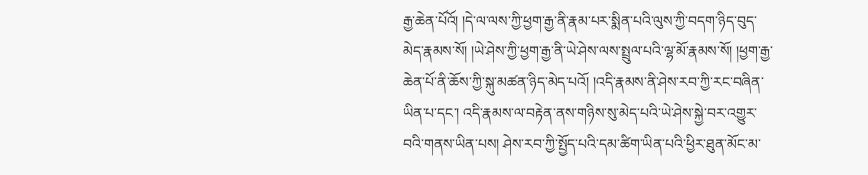རྒྱ་ཆེན་པོའོ། །དེ་ལ་ལས་ཀྱི་ཕྱག་རྒྱ་ནི་རྣམ་པར་སྨིན་པའི་ལུས་ཀྱི་བདག་ཉིད་བུད་མེད་རྣམས་སོ། །ཡེ་ཤེས་ཀྱི་ཕྱག་རྒྱ་ནི་ཡེ་ཤེས་ལས་སྤྲུལ་པའི་ལྷ་མོ་རྣམས་སོ། །ཕྱག་རྒྱ་ཆེན་པོ་ནི་ཆོས་ཀྱི་སྐུ་མཚན་ཉིད་མེད་པའོ། །འདི་རྣམས་ནི་ཤེས་རབ་ཀྱི་རང་བཞིན་ཡིན་པ་དང་། འདི་རྣམས་ལ་བརྟེན་ནས་གཉིས་སུ་མེད་པའི་ཡེ་ཤེས་སྐྱེ་བར་འགྱུར་བའི་གནས་ཡིན་པས། ཤེས་རབ་ཀྱི་སྤྱོད་པའི་དམ་ཚིག་ཡིན་པའི་ཕྱིར་ཐུན་མོང་མ་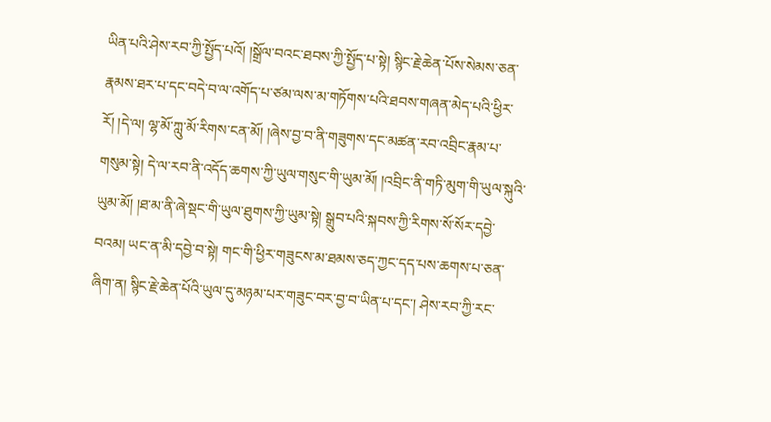ཡིན་པའི་ཤེས་རབ་ཀྱི་སྤྱོད་པའོ། །སྒྲོལ་བའང་ཐབས་ཀྱི་སྤྱོད་པ་སྟེ། སྙིང་རྗེ་ཆེན་པོས་སེམས་ཅན་རྣམས་ཐར་པ་དང་བདེ་བ་ལ་འགོད་པ་ཙམ་ལས་མ་གཏོགས་པའི་ཐབས་གཞན་མེད་པའི་ཕྱིར་རོ། །དེ་ལ། ལྷ་མོ་ཀླུ་མོ་རིགས་ངན་མོ། །ཞེས་བྱ་བ་ནི་གཟུགས་དང་མཚན་རབ་འབྲིང་རྣམ་པ་གསུམ་སྟེ། དེ་ལ་རབ་ནི་འདོད་ཆགས་ཀྱི་ཡུལ་གསུང་གི་ཡུམ་མོ། །འབྲིང་ནི་གཏི་མུག་གི་ཡུལ་སྐུའི་ཡུམ་མོ། །ཐ་མ་ནི་ཞེ་སྡང་གི་ཡུལ་ཐུགས་ཀྱི་ཡུམ་སྟེ། སྒྲུབ་པའི་སྐབས་ཀྱི་རིགས་སོ་སོར་དབྱེ་བའམ། ཡང་ན་མི་དབྱེ་བ་སྟེ། གང་གི་ཕྱིར་གཟུངས་མ་ཐམས་ཅད་ཀྱང་དད་པས་ཆགས་པ་ཅན་ཞིག་ན། སྙིང་རྗེ་ཆེན་པོའི་ཡུལ་དུ་མཉམ་པར་གཟུང་བར་བྱ་བ་ཡིན་པ་དང་། ཤེས་རབ་ཀྱི་རང་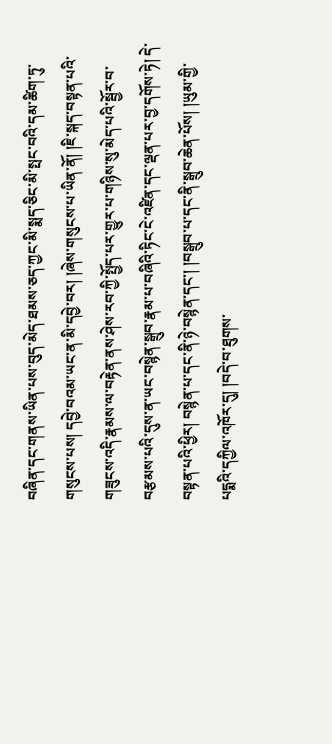བཞིན་དང་གནས་ཡིན་པས་བུད་མེད་ཐམས་ཅད་ཀྱང་མི་སྨད་ཅིང་མི་སྤང་བའི་དམ་ཚིག་ཏུ་གསུངས་པས། དབྱེ་བའམ་ཡང་ན་མི་དབྱེ་བར། །ཞེས་གསུངས་པ་ཡིན་ནོ། །ཇི་སྐད་བསྟན་པའི་གཟུངས་འདི་རྣམས་ལ་བརྟེན་ནས་ཤེས་རབ་ཀྱི་སྤྱོད་པར་གྱུར་པ་གཉིས་སུ་མེད་པའི་སྦྱོར་བ་བརྩམས་པའི་དུས་ན་ཡང་བསྙེན་སྒྲུབ་རྣམ་པ་བཞིའི་ཏིང་ངེ་འཛིན་དང་ལྡན་པར་བྱ་དགོས་ཏེ། དེ་བསྟན་པའི་ཕྱིར། བསྙེན་པ་དང་ནི་ཉེ་བསྙེན་དང་། །བསྒྲུབ་པ་དང་ནི་སྒྲུབ་ཆེན་པོས། །ཡུམ་གྱི་པདྨའི་དཀྱིལ་འཁོར་དུ། །བདེ་བ་ཐུགས་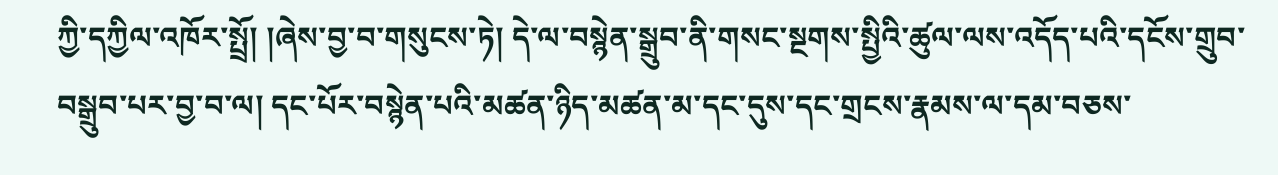ཀྱི་དཀྱིལ་འཁོར་སྤྲོ། །ཞེས་བྱ་བ་གསུངས་ཏེ། དེ་ལ་བསྙེན་སྒྲུབ་ནི་གསང་སྔགས་སྤྱིའི་ཚུལ་ལས་འདོད་པའི་དངོས་གྲུབ་བསྒྲུབ་པར་བྱ་བ་ལ། དང་པོར་བསྙེན་པའི་མཚན་ཉིད་མཚན་མ་དང་དུས་དང་གྲངས་རྣམས་ལ་དམ་བཅས་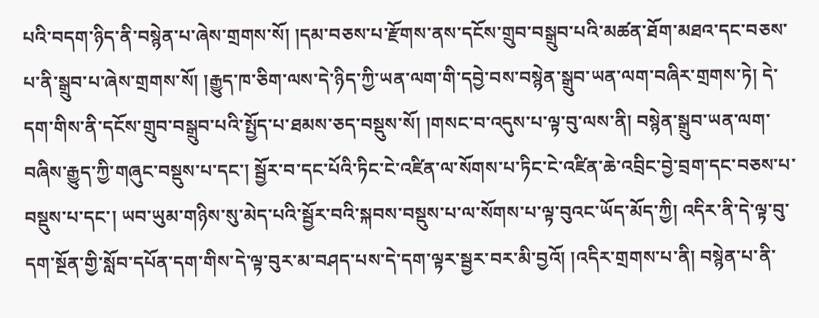པའི་བདག་ཉིད་ནི་བསྙེན་པ་ཞེས་གྲགས་སོ། །དམ་བཅས་པ་རྫོགས་ནས་དངོས་གྲུབ་བསྒྲུབ་པའི་མཚན་ཐོག་མཐའ་དང་བཅས་པ་ནི་སྒྲུབ་པ་ཞེས་གྲགས་སོ། །རྒྱུད་ཁ་ཅིག་ལས་དེ་ཉིད་ཀྱི་ཡན་ལག་གི་དབྱེ་བས་བསྙེན་སྒྲུབ་ཡན་ལག་བཞིར་གྲགས་ཏེ། དེ་དག་གིས་ནི་དངོས་གྲུབ་བསྒྲུབ་པའི་སྤྱོད་པ་ཐམས་ཅད་བསྡུས་སོ། །གསང་བ་འདུས་པ་ལྟ་བུ་ལས་ནི། བསྙེན་སྒྲུབ་ཡན་ལག་བཞིས་རྒྱུད་ཀྱི་གཞུང་བསྡུས་པ་དང་། སྦྱོར་བ་དང་པོའི་ཏིང་ངེ་འཛིན་ལ་སོགས་པ་ཏིང་ངེ་འཛིན་ཆེ་འབྲིང་བྱེ་བྲག་དང་བཅས་པ་བསྡུས་པ་དང་། ཡབ་ཡུམ་གཉིས་སུ་མེད་པའི་སྦྱོར་བའི་སྐབས་བསྡུས་པ་ལ་སོགས་པ་ལྟ་བུའང་ཡོད་མོད་ཀྱི། འདིར་ནི་དེ་ལྟ་བུ་དག་སྔོན་གྱི་སློབ་དཔོན་དག་གིས་དེ་ལྟ་བུར་མ་བཤད་པས་དེ་དག་ལྟར་སྦྱར་བར་མི་བྱའོ། །འདིར་གྲགས་པ་ནི། བསྙེན་པ་ནི་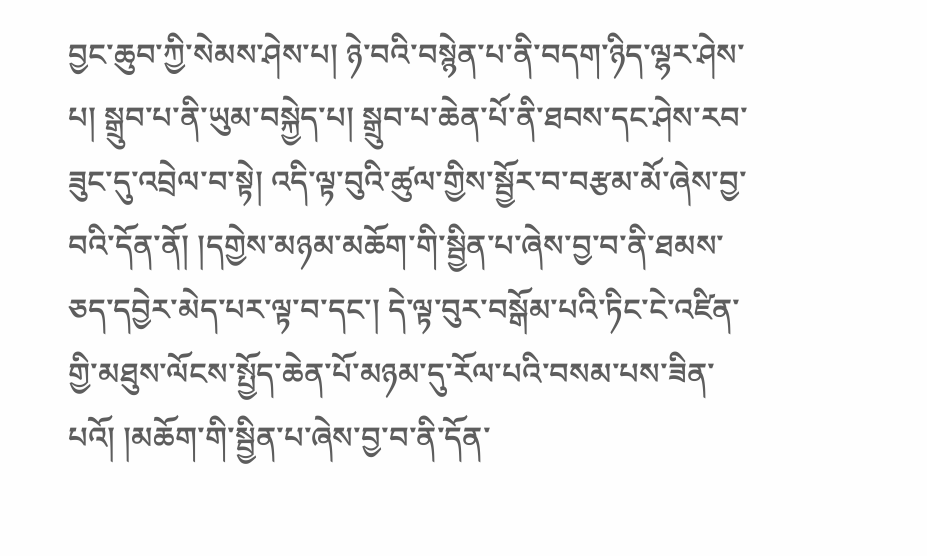བྱང་ཆུབ་ཀྱི་སེམས་ཤེས་པ། ཉེ་བའི་བསྙེན་པ་ནི་བདག་ཉིད་ལྷར་ཤེས་པ། སྒྲུབ་པ་ནི་ཡུམ་བསྐྱེད་པ། སྒྲུབ་པ་ཆེན་པོ་ནི་ཐབས་དང་ཤེས་རབ་ཟུང་དུ་འབྲེལ་བ་སྟེ། འདི་ལྟ་བུའི་ཚུལ་གྱིས་སྦྱོར་བ་བརྩམ་མོ་ཞེས་བྱ་བའི་དོན་ནོ། །དགྱེས་མཉམ་མཆོག་གི་སྦྱིན་པ་ཞེས་བྱ་བ་ནི་ཐམས་ཅད་དབྱེར་མེད་པར་ལྟ་བ་དང་། དེ་ལྟ་བུར་བསྒོམ་པའི་ཏིང་ངེ་འཛིན་གྱི་མཐུས་ལོངས་སྤྱོད་ཆེན་པོ་མཉམ་དུ་རོལ་པའི་བསམ་པས་ཟིན་པའོ། །མཆོག་གི་སྦྱིན་པ་ཞེས་བྱ་བ་ནི་དོན་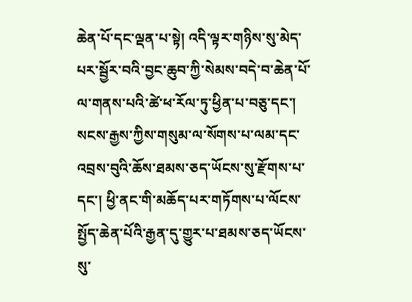ཆེན་པོ་དང་ལྡན་པ་སྟེ། འདི་ལྟར་གཉིས་སུ་མེད་པར་སྦྱོར་བའི་བྱང་ཆུབ་ཀྱི་སེམས་བདེ་བ་ཆེན་པོ་ལ་གནས་པའི་ཚེ་ཕ་རོལ་ཏུ་ཕྱིན་པ་བཅུ་དང་། སངས་རྒྱས་ཀྱིས་གསུམ་ལ་སོགས་པ་ལམ་དང་འབྲས་བུའི་ཆོས་ཐམས་ཅད་ཡོངས་སུ་རྫོགས་པ་དང་། ཕྱི་ནང་གི་མཆོད་པར་གཏོགས་པ་ལོངས་སྤྱོད་ཆེན་པོའི་རྒྱན་དུ་གྱུར་པ་ཐམས་ཅད་ཡོངས་སུ་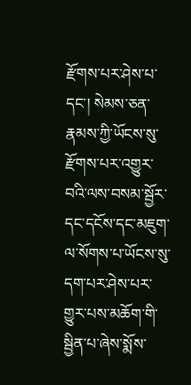རྫོགས་པར་ཤེས་པ་དང་། སེམས་ཅན་རྣམས་ཀྱི་ཡོངས་སུ་རྫོགས་པར་འགྱུར་བའི་ལས་བསམ་སྦྱོར་དང་དངོས་དང་མཇུག་ལ་སོགས་པ་ཡོངས་སུ་དག་པར་ཤེས་པར་གྱུར་པས་མཆོག་གི་སྦྱིན་པ་ཞེས་སྨོས་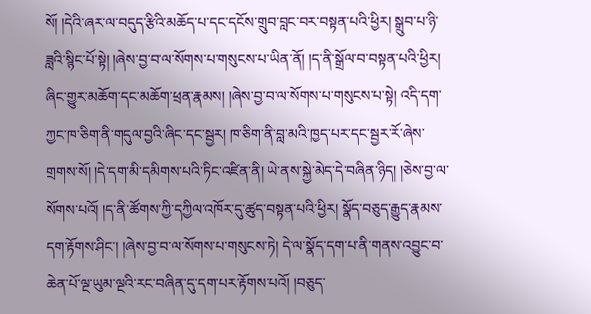སོ། །དེའི་ཞར་ལ་བདུད་རྩིའི་མཆོད་པ་དང་དངོས་གྲུབ་བླང་བར་བསྟན་པའི་ཕྱིར། སྒྲུབ་པ་ཉི་ཟླའི་སྙིང་པོ་སྟེ། །ཞེས་བྱ་བ་ལ་སོགས་པ་གསུངས་པ་ཡིན་ནོ། །ད་ནི་སྒྲོལ་བ་བསྟན་པའི་ཕྱིར། ཞིང་གྱུར་མཆོག་དང་མཆོག་ཕྲན་རྣམས། །ཞེས་བྱ་བ་ལ་སོགས་པ་གསུངས་པ་སྟེ། འདི་དག་ཀྱང་ཁ་ཅིག་ནི་གདུལ་བྱའི་ཞིང་དང་སྦྱར། ཁ་ཅིག་ནི་བླ་མའི་ཁྱད་པར་དང་སྦྱར་རོ་ཞེས་གྲགས་སོ། །དེ་དག་མི་དམིགས་པའི་ཏིང་འཛིན་ནི། ཡེ་ནས་སྐྱེ་མེད་དེ་བཞིན་ཉིད། །ཅེས་བྱ་ལ་སོགས་པའོ། །ད་ནི་ཚོགས་ཀྱི་དཀྱིལ་འཁོར་དུ་ཚུད་བསྟན་པའི་ཕྱིར། སྣོད་བཅུད་རྒྱུད་རྣམས་དག་རྟོགས་ཤིང་། །ཞེས་བྱ་བ་ལ་སོགས་པ་གསུངས་ཏེ། དེ་ལ་སྣོད་དག་པ་ནི་གནས་འབྱུང་བ་ཆེན་པོ་ལྔ་ཡུམ་ལྔའི་རང་བཞིན་དུ་དག་པར་རྟོགས་པའོ། །བཅུད་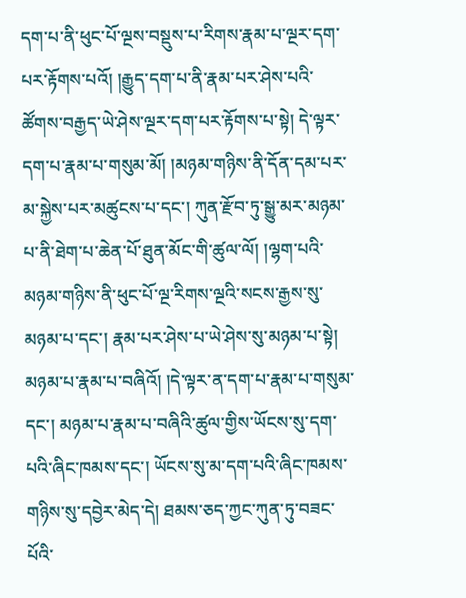དག་པ་ནི་ཕུང་པོ་ལྔས་བསྡུས་པ་རིགས་རྣམ་པ་ལྔར་དག་པར་རྟོགས་པའོ། །རྒྱུད་དག་པ་ནི་རྣམ་པར་ཤེས་པའི་ཚོགས་བརྒྱད་ཡེ་ཤེས་ལྔར་དག་པར་རྟོགས་པ་སྟེ། དེ་ལྟར་དག་པ་རྣམ་པ་གསུམ་མོ། །མཉམ་གཉིས་ནི་དོན་དམ་པར་མ་སྐྱེས་པར་མཚུངས་པ་དང་། ཀུན་རྫོབ་ཏུ་སྒྱུ་མར་མཉམ་པ་ནི་ཐེག་པ་ཆེན་པོ་ཐུན་མོང་གི་ཚུལ་ལོ། །ལྷག་པའི་མཉམ་གཉིས་ནི་ཕུང་པོ་ལྔ་རིགས་ལྔའི་སངས་རྒྱས་སུ་མཉམ་པ་དང་། རྣམ་པར་ཤེས་པ་ཡེ་ཤེས་སུ་མཉམ་པ་སྟེ། མཉམ་པ་རྣམ་པ་བཞིའོ། །དེ་ལྟར་ན་དག་པ་རྣམ་པ་གསུམ་དང་། མཉམ་པ་རྣམ་པ་བཞིའི་ཚུལ་གྱིས་ཡོངས་སུ་དག་པའི་ཞིང་ཁམས་དང་། ཡོངས་སུ་མ་དག་པའི་ཞིང་ཁམས་གཉིས་སུ་དབྱེར་མེད་དེ། ཐམས་ཅད་ཀྱང་ཀུན་ཏུ་བཟང་པོའི་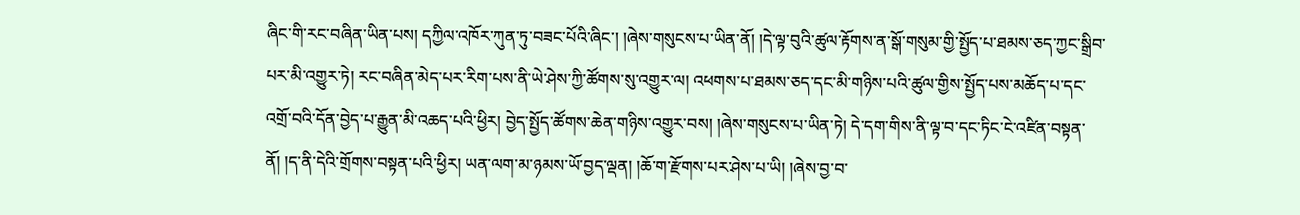ཞིང་གི་རང་བཞིན་ཡིན་པས། དཀྱིལ་འཁོར་ཀུན་ཏུ་བཟང་པོའི་ཞིང་། །ཞེས་གསུངས་པ་ཡིན་ནོ། །དེ་ལྟ་བུའི་ཚུལ་རྟོགས་ན་སྒོ་གསུམ་གྱི་སྤྱོད་པ་ཐམས་ཅད་ཀྱང་སྒྲིབ་པར་མི་འགྱུར་ཏེ། རང་བཞིན་མེད་པར་རིག་པས་ནི་ཡེ་ཤེས་ཀྱི་ཚོགས་སུ་འགྱུར་ལ། འཕགས་པ་ཐམས་ཅད་དང་མི་གཉིས་པའི་ཚུལ་གྱིས་སྤྱོད་པས་མཆོད་པ་དང་འགྲོ་བའི་དོན་བྱེད་པ་རྒྱུན་མི་འཆད་པའི་ཕྱིར། བྱེད་སྤྱོད་ཚོགས་ཆེན་གཉིས་འགྱུར་བས། །ཞེས་གསུངས་པ་ཡིན་ཏེ། དེ་དག་གིས་ནི་ལྟ་བ་དང་ཏིང་ངེ་འཛིན་བསྟན་ནོ། །ད་ནི་དེའི་གྲོགས་བསྟན་པའི་ཕྱིར། ཡན་ལག་མ་ཉམས་ཡོ་བྱད་ལྡན། །ཆོ་ག་རྫོགས་པར་ཤེས་པ་ཡི། །ཞེས་བྱ་བ་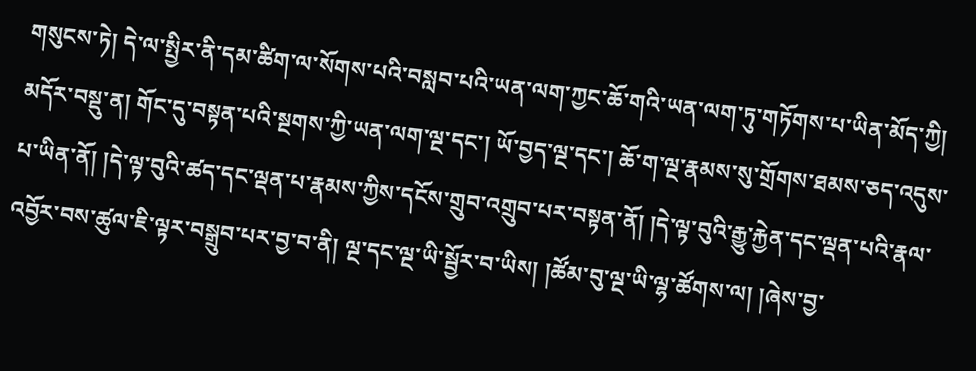གསུངས་ཏེ། དེ་ལ་སྤྱིར་ནི་དམ་ཚིག་ལ་སོགས་པའི་བསླབ་པའི་ཡན་ལག་ཀྱང་ཆོ་གའི་ཡན་ལག་ཏུ་གཏོགས་པ་ཡིན་མོད་ཀྱི། མདོར་བསྡུ་ན། གོང་དུ་བསྟན་པའི་སྔགས་ཀྱི་ཡན་ལག་ལྔ་དང་། ཡོ་བྱད་ལྔ་དང་། ཆོ་ག་ལྔ་རྣམས་སུ་གྲོགས་ཐམས་ཅད་འདུས་པ་ཡིན་ནོ། །དེ་ལྟ་བུའི་ཚད་དང་ལྡན་པ་རྣམས་ཀྱིས་དངོས་གྲུབ་འགྲུབ་པར་བསྟན་ནོ། །དེ་ལྟ་བུའི་རྒྱུ་རྐྱེན་དང་ལྡན་པའི་རྣལ་འབྱོར་བས་ཚུལ་ཇི་ལྟར་བསྒྲུབ་པར་བྱ་བ་ནི། ལྔ་དང་ལྔ་ཡི་སྦྱོར་བ་ཡིས། །ཚོམ་བུ་ལྔ་ཡི་ལྷ་ཚོགས་ལ། །ཞེས་བྱ་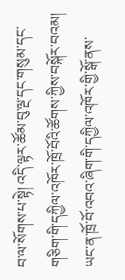བ་ལ་སོགས་པ་སྟེ། འདི་ལྟར་ཚོམ་བུ་ལྔ་དང་གསུམ་དང་གཅིག་གི་དཀྱིལ་འཁོར་ཁྲོ་བོའི་ཚོགས་ཀྱིས་བསྐོར་བའམ། ཡང་ན་ཁྲོ་བོ་འབའ་ཞིག་གི་དཀྱིལ་འཁོར་གྱི་སྒོ་ནས་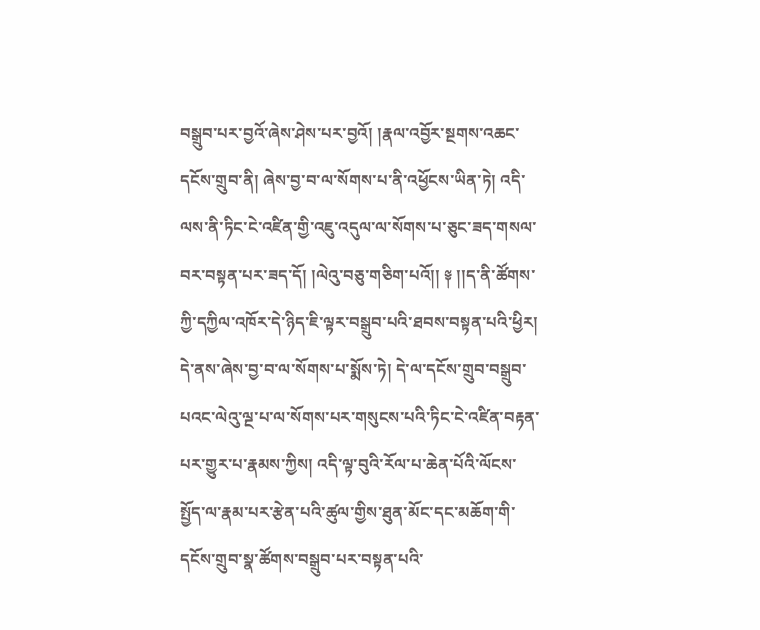བསྒྲུབ་པར་བྱའོ་ཞེས་ཤེས་པར་བྱའོ། །རྣལ་འབྱོར་སྔགས་འཆང་དངོས་གྲུབ་ནི། ཞེས་བྱ་བ་ལ་སོགས་པ་ནི་འཕྱོངས་ཡིན་ཏེ། འདི་ལས་ནི་ཏིང་ངེ་འཛིན་གྱི་འཇུ་འདུལ་ལ་སོགས་པ་ཅུང་ཟད་གསལ་བར་བསྟན་པར་ཟད་དོ། །ལེའུ་བཅུ་གཅིག་པའོ།། ༈ །།ད་ནི་ཚོགས་ཀྱི་དཀྱིལ་འཁོར་དེ་ཉིད་ཇི་ལྟར་བསྒྲུབ་པའི་ཐབས་བསྟན་པའི་ཕྱིར། དེ་ནས་ཞེས་བྱ་བ་ལ་སོགས་པ་སྨོས་ཏེ། དེ་ལ་དངོས་གྲུབ་བསྒྲུབ་པའང་ལེའུ་ལྔ་པ་ལ་སོགས་པར་གསུངས་པའི་ཏིང་ངེ་འཛིན་བརྟན་པར་གྱུར་པ་རྣམས་ཀྱིས། འདི་ལྟ་བུའི་རོལ་པ་ཆེན་པོའི་ལོངས་སྤྱོད་ལ་རྣམ་པར་རྩེན་པའི་ཚུལ་གྱིས་ཐུན་མོང་དང་མཆོག་གི་དངོས་གྲུབ་སྣ་ཚོགས་བསྒྲུབ་པར་བསྟན་པའི་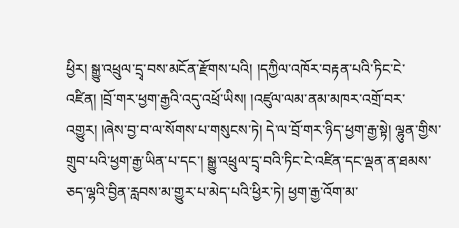ཕྱིར། སྒྱུ་འཕྲུལ་དྲྭ་བས་མངོན་རྫོགས་པའི། །དཀྱིལ་འཁོར་བརྟན་པའི་ཏིང་ངེ་འཛིན། །བྲོ་གར་ཕྱག་རྒྱའི་འདུ་འཕྲོ་ཡིས། །འཛུལ་ལམ་ནམ་མཁར་འགྲོ་བར་འགྱུར། །ཞེས་བྱ་བ་ལ་སོགས་པ་གསུངས་ཏེ། དེ་ལ་བྲོ་གར་ཉིད་ཕྱག་རྒྱ་སྟེ། ལྷུན་གྱིས་གྲུབ་པའི་ཕྱག་རྒྱ་ཡིན་པ་དང་། སྒྱུ་འཕྲུལ་དྲྭ་བའི་ཏིང་ངེ་འཛིན་དང་ལྡན་ན་ཐམས་ཅད་ལྷའི་བྱིན་རླབས་མ་གྱུར་པ་མེད་པའི་ཕྱིར་ཏེ། ཕྱག་རྒྱ་འོག་མ་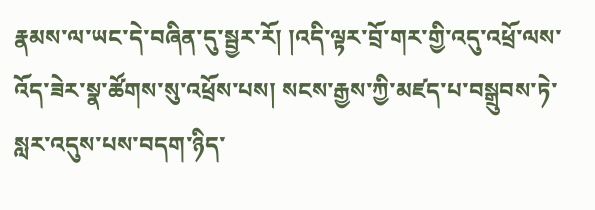རྣམས་ལ་ཡང་དེ་བཞིན་དུ་སྦྱར་རོ། །འདི་ལྟར་བྲོ་གར་གྱི་འདུ་འཕྲོ་ལས་འོད་ཟེར་སྣ་ཚོགས་སུ་འཕྲོས་པས། སངས་རྒྱས་ཀྱི་མཛད་པ་བསྒྲུབས་ཏེ་སླར་འདུས་པས་བདག་ཉིད་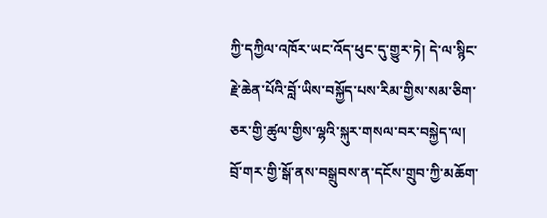ཀྱི་དཀྱིལ་འཁོར་ཡང་འོད་ཕུང་དུ་གྱུར་ཏེ། དེ་ལ་སྙིང་རྗེ་ཆེན་པོའི་བློ་ཡིས་བསྐྱོད་པས་རིམ་གྱིས་སམ་ཅིག་ཅར་གྱི་ཚུལ་གྱིས་ལྷའི་སྐུར་གསལ་བར་བསྐྱེད་ལ། བྲོ་གར་གྱི་སྒོ་ནས་བསྒྲུབས་ན་དངོས་གྲུབ་ཀྱི་མཆོག་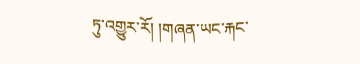ཏུ་འགྱུར་རོ། །གཞན་ཡང་རྐང་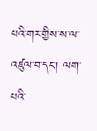པའི་གར་གྱིས་ས་ལ་འཛུལ་བ་དང་། ལག་པའི་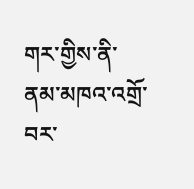གར་གྱིས་ནི་ནམ་མཁའ་འགྲོ་བར་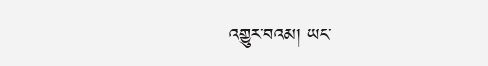འགྱུར་བའམ། ཡང་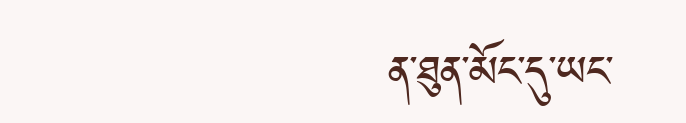ན་ཐུན་མོང་དུ་ཡང་